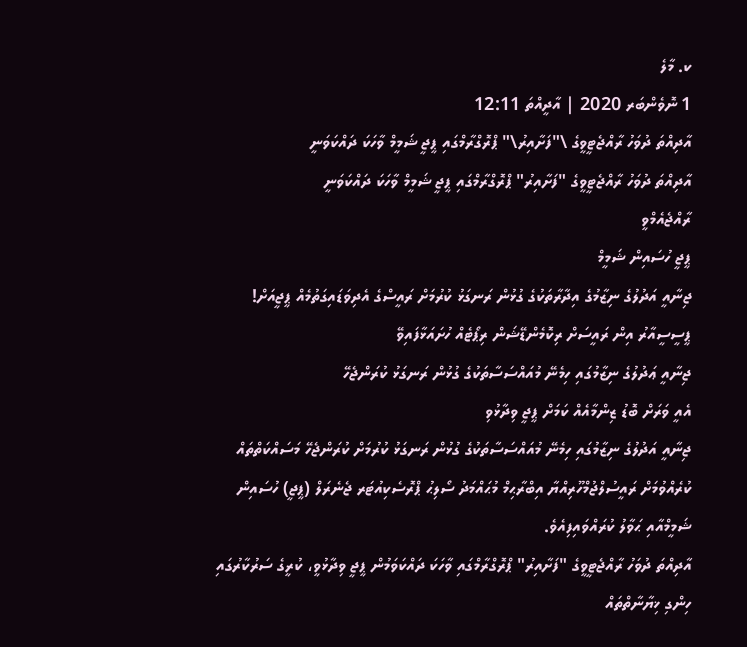ކ. މާލެ
1 ނޮވެންބަރ 2020 | އާދީއްތަ 12:11
އާދިއްތަ ދުވަހު ރާއްޖެޓީވީގެ \"ފަށާއިރު\" ޕްރޮގްރާމްގައި ޕީޖީ ޝަމީމް ވާހަކަ ދައްކަވަނީ
އާދިއްތަ ދުވަހު ރާއްޖެޓީވީގެ "ފަށާއިރު" ޕްރޮގްރާމްގައި ޕީޖީ ޝަމީމް ވާހަކަ ދައްކަވަނީ
ރާއްޖެއެމްވީ
ޕީޖީ ހުސައިން ޝަމީމް
ޖިނާއީ އަދުލުގެ ނިޒާމުގެ އިދާރާތަކުގެ ގުޅުން ރަނގަޅު ކުރުމަށް ރައީސްގެ އެދިވަޑައިގަތުމެއް ޕީޖީއަށް!
ޕީސީސީއާރު އިން ރައީސަށް ރިކޮމެންޑޭޝަން ރިޕޯޓެއް ހުށައަޅާފައިވޭ
ޖިނާއީ ޢަދުލުގެ ނިޒާމުގައި ހިމެނޭ މުއައްސަސާތަކުގެ ގުޅުން ރަނގަޅު ކުރަންޖެހޭ
އެއީ ވަރަށް ބޮޑު ޒިންމާއެއް ކަމަށް ޕީޖީ ވިދާޅުވި
ޖިނާއީ އަދުލުގެ ނިޒާމުގައި ހިމެނޭ މުއައްސަސާތަކުގެ ގުޅުން ރަނގަޅު ކުރުމަށް ކުރަންޖެހޭ މަސައްކަތްތައް ކުރެއްވުމަށް ރައީސުލްޖުމްހޫރިއްޔާ އިބްރާޙިމް މުޙައްމަދު ސޯލިޙު ޕްރޮސެކިއުޓަރ ޖެނެރަލް (ޕީޖީ) ހުސައިން ޝަމީމްއާއި ޙަވާލު ކުރައްވައިފިއެވެ.
އާދިއްތަ ދުވަހު ރާއްޖެޓީވީގެ "ފަށާއިރު" ޕްރޮގްރާމްގައި ވާހަކަ ދައްކަވަމުން ޕީޖީ ވިދާޅުވީ، ކުރީގެ ސަރުކާރުގައި ހިންގި ޚިޔާނާތްތައް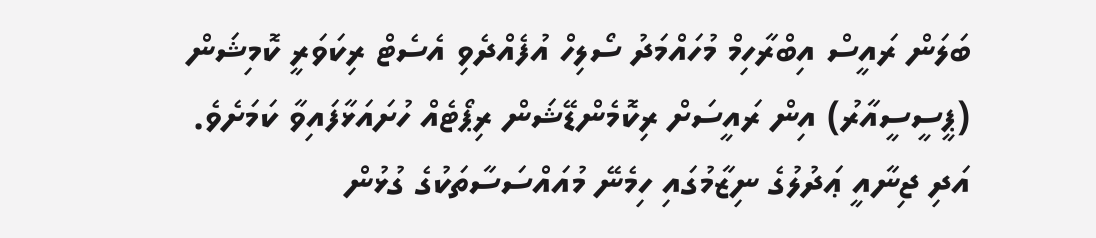ބަލަން ރައީސް އިބްރާހިމް މުހައްމަދު ސޯލިހް އުފެއްދެވި އެސެޓް ރިކަވަރީ ކޮމިޝަން (ޕީސީސީއާރު) އިން ރައީސަށް ރިކޮމެންޑޭޝަން ރިޕޯޓެއް ހުށައަޅާފައިވާ ކަމަށެވެ. އަދި ޖިނާއީ ޢަދުލުގެ ނިޒާމުގައި ހިމެނޭ މުއައްސަސާތަކުގެ ގުޅުން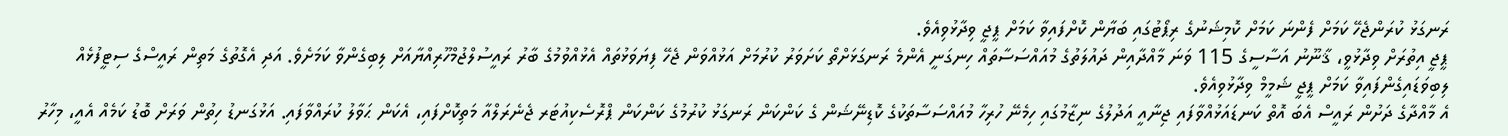ރަނގަޅު ކުރަންޖެހޭ ކަމަށް ފެންނަ ކަމަށް ކޮމިޝަނުގެ ރިޕޯޓުގައި ބަޔާން ކޮށްފައިވާ ކަމަށް ޕީޖީ ވިދާޅުވިއެވެ.
ޕީޖީ އިތުރަށް ވިދާޅުވީ، ޤާނޫނު އަސާސީގެ 115 ވަނަ މާއްދާއިން ދައުލަތުގެ މުއައްސަސާތައް ހިނގަނީ އެންމެ ރަނގަޅަށްތޯ ކަށަވަރު ކުރުމަށް އަޅުއްވަން ޖެހޭ ފިޔަވަޅުތައް އެޅުއްވުމުގެ ބާރު ރައީސުލްޖުމްހޫރިއްޔާއަށް ލިބިގެންވާ ކަމަށެވެ. އަދި އެގޮތުގެ މަތިން ރައީސްގެ ސިޓީފުޅެއް ލިބިވަޑައިގެންފައިވާ ކަމަށް ޕީޖީ ޝަމީމް ވިދާޅުވިއެވެ.
އެ މާއްދާގެ ދަށުން ރައީސް އެބަ އޮތް ކަނޑައަޅުއްވާފައި ޖިނާއީ އަދުލުގެ ނިޒާމުގައި ހިމެނޭ ހުރިހާ މުއައްސަސާތަކުގެ ކޮޑިނޭޝަން ގެ ކަންކަން ރަނގަޅު ކުރުމުގެ ކަންކަން ޕްރޮސެކިއުޓަރ ޖެނެރަލްއާ މަތިކޮށްފައި، އެކަން ޙަވާލު ކުރައްވާފައި. އަޅުގަނޑު ހިތުން ވަރަށް ބޮޑު ކަމެއް އެއީ، މިހާރު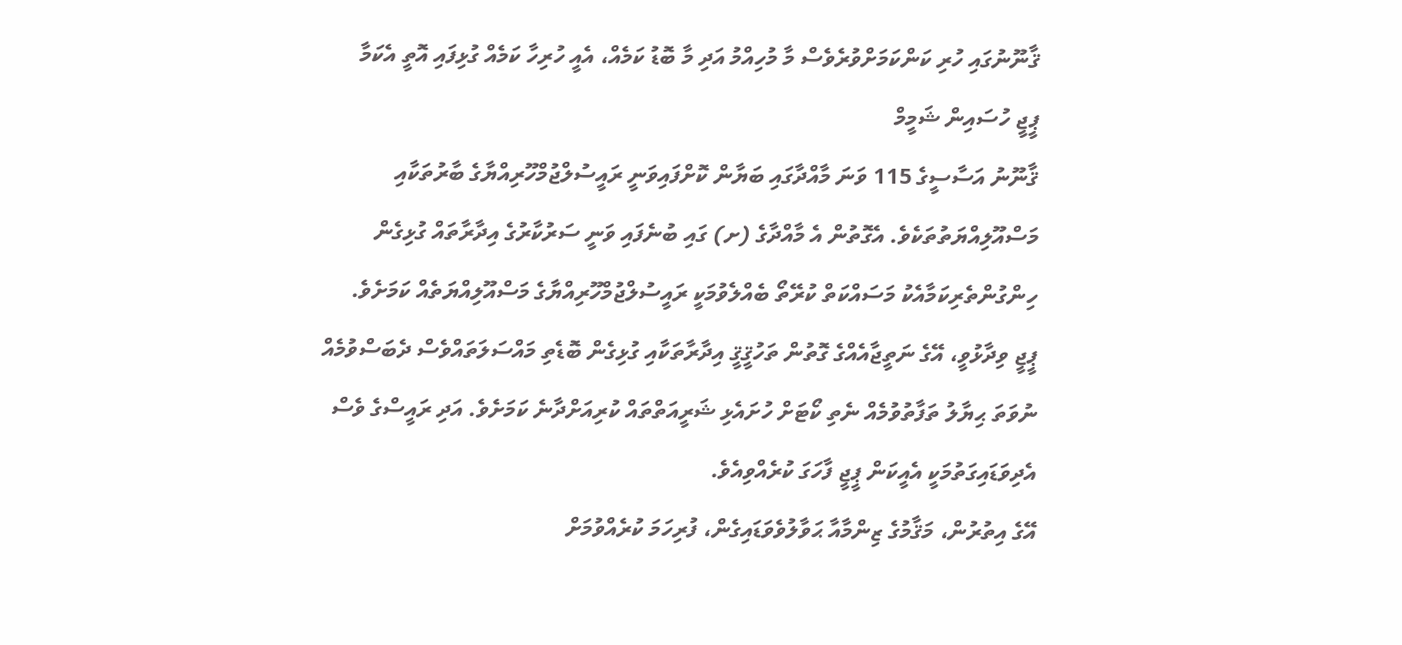ޤާނޫނުގައި ހުރި ކަންކަމަށްވުރެވެސް މާ މުހިއްމު އަދި މާ ބޮޑު ކަމެއް، އެއީ ހުރިހާ ކަމެއް ގުޅިފައި އޮތީ އެކަމާ
ޕީޖީ ހުސައިން ޝަމީމް
ޤާނޫނު އަސާސީގެ 115 ވަނަ މާއްދާގައި ބަޔާން ކޮށްފައިވަނީ ރައީސުލްޖުމްހޫރިއްޔާގެ ބާރުތަކާއި މަސްއޫލިއްޔަތުތަކެވެ. އެގޮތުން އެ މާއްދާގެ (ށ) ގައި ބުނެފައި ވަނީ ސަރުކާރުގެ އިދާރާތައް ގުޅިގެން ހިންގުންތެރިކަމާއެކު މަސައްކަތް ކުރޭތޯ ބެއްލެވުމަކީ ރައީސުލްޖުމްހޫރިއްޔާގެ މަސްއޫލިއްޔަތެއް ކަމަށެވެ.
ޕީޖީ ވިދާޅުވީ، އޭގެ ނަތީޖާއެއްގެ ގޮތުން ތަހުޤީޤީ އިދާރާތަކާއި ގުޅިގެން ބޮޑެތި މައްސަލަތައްވެސް ދެބަސްވުމެއް ނުވަތަ ޙިޔާލު ތަފާތުވުމެއް ނެތި ކޯޓަށް ހުށައެޅި ޝަރީއަތްތައް ކުރިއަށްދާނެ ކަމަށެވެ. އަދި ރައީސްގެ ވެސް އެދިވަޑައިގަތުމަކީ އެއީކަން ޕީޖީ ފާހަގަ ކުރެއްވިއެވެ.
އޭގެ އިތުރުން، މަޤާމުގެ ޒިންމާއާ ޙަވާލުވެވަޑައިގެން، ފުރިހަމަ ކުރެއްވުމަށް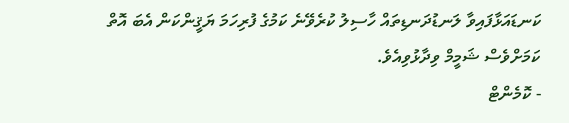ކަނޑައަޅާފައިވާ ލަނޑުދަނޑިތައް ހާސިލު ކުރެވޭނެ ކަމުގެ ފުރިހަމަ ޔަޤީންކަން އެބަ އޮތް ކަމަށްވެސް ޝަމީމް ވިދާޅުވިއެވެ.
- ކޮމެންޓް